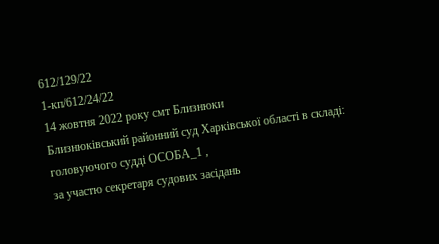612/129/22
1-кп/612/24/22
14 жовтня 2022 року смт Близнюки
Близнюківський районний суд Харківської області в складі:
головуючого судді ОСОБА_1 ,
за участю секретаря судових засідань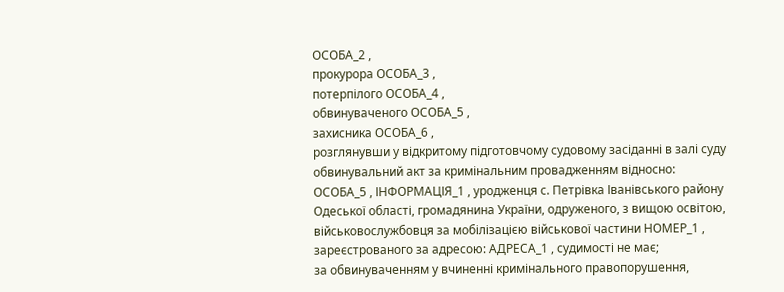ОСОБА_2 ,
прокурора ОСОБА_3 ,
потерпілого ОСОБА_4 ,
обвинуваченого ОСОБА_5 ,
захисника ОСОБА_6 ,
розглянувши у відкритому підготовчому судовому засіданні в залі суду обвинувальний акт за кримінальним провадженням відносно:
ОСОБА_5 , ІНФОРМАЦІЯ_1 , уродженця с. Петрівка Іванівського району Одеської області, громадянина України, одруженого, з вищою освітою, військовослужбовця за мобілізацією військової частини НОМЕР_1 , зареєстрованого за адресою: АДРЕСА_1 , судимості не має;
за обвинуваченням у вчиненні кримінального правопорушення,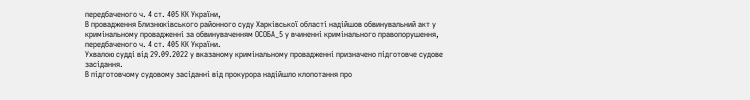передбаченого ч. 4 ст. 405 КК України,
В провадження Близнюківського районного суду Харківської області надійшов обвинувальний акт у кримінальному провадженні за обвинуваченням ОСОБА_5 у вчиненні кримінального правопорушення, передбаченого ч. 4 ст. 405 КК України.
Ухвалою судді від 29.09.2022 у вказаному кримінальному провадженні призначено підготовче судове засідання.
В підготовчому судовому засіданні від прокурора надійшло клопотання про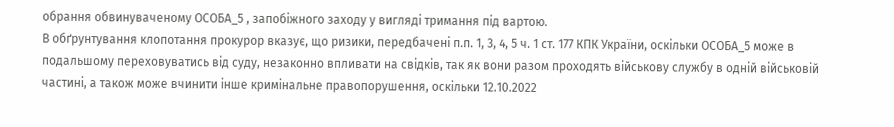обрання обвинуваченому ОСОБА_5 , запобіжного заходу у вигляді тримання під вартою.
В обґрунтування клопотання прокурор вказує, що ризики, передбачені п.п. 1, 3, 4, 5 ч. 1 ст. 177 КПК України, оскільки ОСОБА_5 може в подальшому переховуватись від суду, незаконно впливати на свідків, так як вони разом проходять військову службу в одній військовій частині, а також може вчинити інше кримінальне правопорушення, оскільки 12.10.2022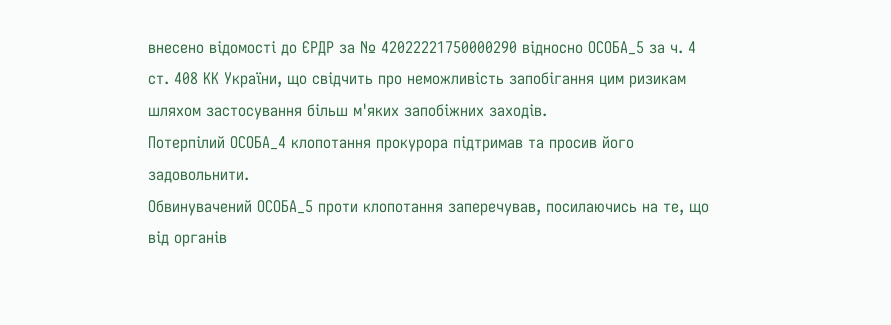внесено відомості до ЄРДР за № 42022221750000290 відносно ОСОБА_5 за ч. 4 ст. 408 КК України, що свідчить про неможливість запобігання цим ризикам шляхом застосування більш м'яких запобіжних заходів.
Потерпілий ОСОБА_4 клопотання прокурора підтримав та просив його задовольнити.
Обвинувачений ОСОБА_5 проти клопотання заперечував, посилаючись на те, що від органів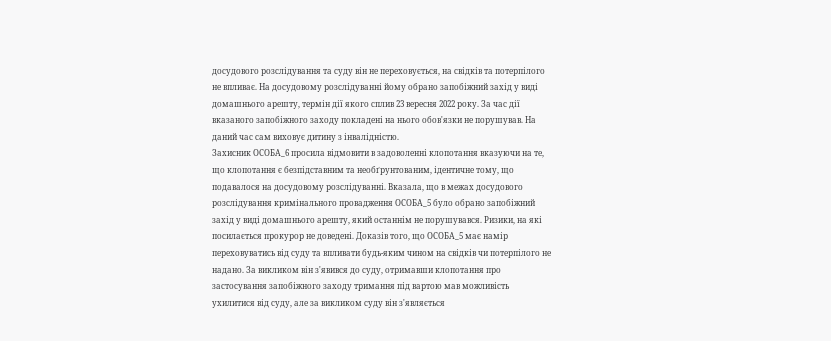досудового розслідування та суду він не переховується, на свідків та потерпілого не впливає. На досудовому розслідуванні йому обрано запобіжний захід у виді домашнього арешту, термін дії якого сплив 23 вересня 2022 року. За час дії вказаного запобіжного заходу покладені на нього обов'язки не порушував. На даний час сам виховує дитину з інвалідністю.
Захисник ОСОБА_6 просила відмовити в задоволенні клопотання вказуючи на те, що клопотання є безпідставним та необґрунтованим, ідентичне тому, що подавалося на досудовому розслідуванні. Вказала, що в межах досудового розслідування кримінального провадження ОСОБА_5 було обрано запобіжний захід у виді домашнього арешту, який останнім не порушувався. Ризики, на які посилається прокурор не доведені. Доказів того, що ОСОБА_5 має намір переховуватись від суду та впливати будь-яким чином на свідків чи потерпілого не надано. За викликом він з'явився до суду, отримавши клопотання про застосування запобіжного заходу тримання під вартою мав можливість ухилитися від суду, але за викликом суду він з'являється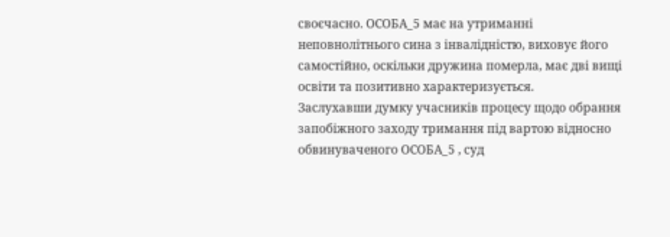своєчасно. ОСОБА_5 має на утриманні неповнолітнього сина з інвалідністю, виховує його самостійно, оскільки дружина померла, має дві вищі освіти та позитивно характеризується.
Заслухавши думку учасників процесу щодо обрання запобіжного заходу тримання під вартою відносно обвинуваченого ОСОБА_5 , суд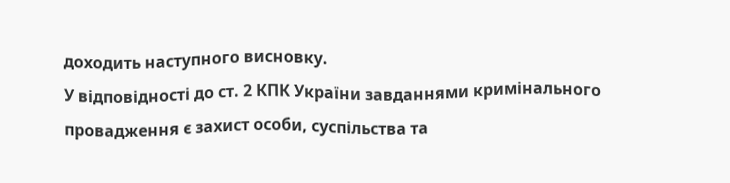доходить наступного висновку.
У відповідності до ст. 2 КПК України завданнями кримінального провадження є захист особи, суспільства та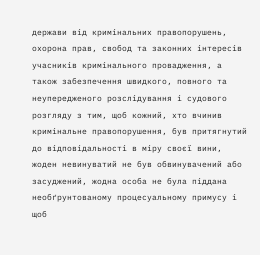держави від кримінальних правопорушень, охорона прав, свобод та законних інтересів учасників кримінального провадження, а також забезпечення швидкого, повного та неупередженого розслідування і судового розгляду з тим, щоб кожний, хто вчинив кримінальне правопорушення, був притягнутий до відповідальності в міру своєї вини, жоден невинуватий не був обвинувачений або засуджений, жодна особа не була піддана необґрунтованому процесуальному примусу і щоб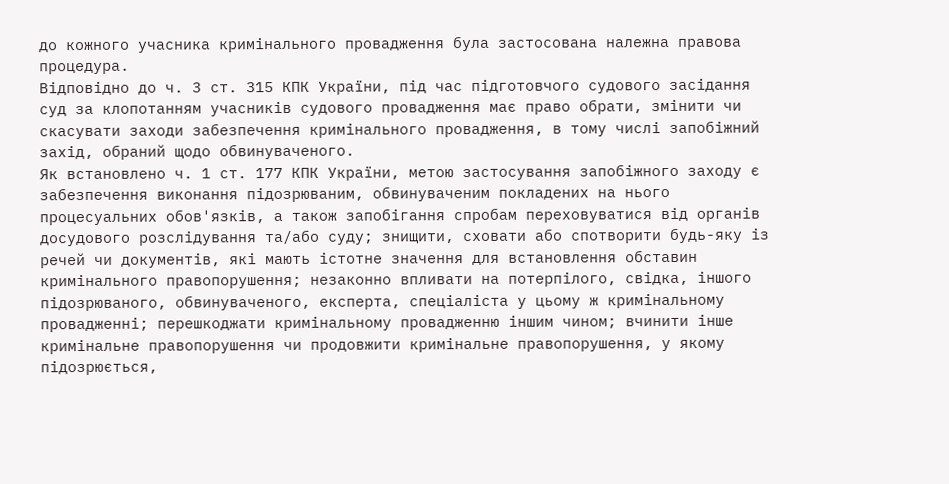до кожного учасника кримінального провадження була застосована належна правова процедура.
Відповідно до ч. 3 ст. 315 КПК України, під час підготовчого судового засідання суд за клопотанням учасників судового провадження має право обрати, змінити чи скасувати заходи забезпечення кримінального провадження, в тому числі запобіжний захід, обраний щодо обвинуваченого.
Як встановлено ч. 1 ст. 177 КПК України, метою застосування запобіжного заходу є забезпечення виконання підозрюваним, обвинуваченим покладених на нього процесуальних обов'язків, а також запобігання спробам переховуватися від органів досудового розслідування та/або суду; знищити, сховати або спотворити будь-яку із речей чи документів, які мають істотне значення для встановлення обставин кримінального правопорушення; незаконно впливати на потерпілого, свідка, іншого підозрюваного, обвинуваченого, експерта, спеціаліста у цьому ж кримінальному провадженні; перешкоджати кримінальному провадженню іншим чином; вчинити інше кримінальне правопорушення чи продовжити кримінальне правопорушення, у якому підозрюється,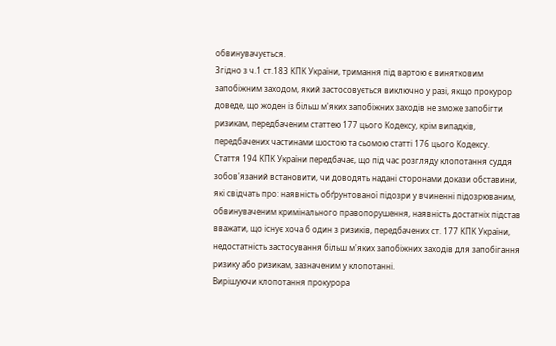обвинувачується.
Згідно з ч.1 ст.183 КПК України, тримання під вартою є винятковим запобіжним заходом, який застосовується виключно у разі, якщо прокурор доведе, що жоден із більш м'яких запобіжних заходів не зможе запобігти ризикам, передбаченим статтею 177 цього Кодексу, крім випадків, передбачених частинами шостою та сьомою статті 176 цього Кодексу.
Стаття 194 КПК України передбачає, що під час розгляду клопотання суддя зобов'язаний встановити, чи доводять надані сторонами докази обставини, які свідчать про: наявність обґрунтованої підозри у вчиненні підозрюваним, обвинуваченим кримінального правопорушення, наявність достатніх підстав вважати, що існує хоча б один з ризиків, передбачених ст. 177 КПК України, недостатність застосування більш м'яких запобіжних заходів для запобігання ризику або ризикам, зазначеним у клопотанні.
Вирішуючи клопотання прокурора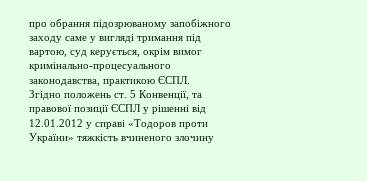про обрання підозрюваному запобіжного заходу саме у вигляді тримання під вартою, суд керується, окрім вимог кримінально-процесуального законодавства, практикою ЄСПЛ.
Згідно положень ст. 5 Конвенції, та правової позиції ЄСПЛ у рішенні від 12.01.2012 у справі «Тодоров проти України» тяжкість вчиненого злочину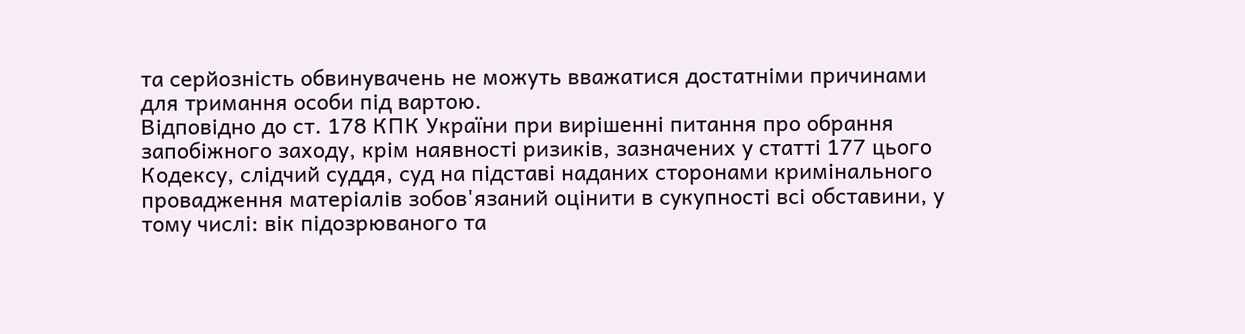та серйозність обвинувачень не можуть вважатися достатніми причинами для тримання особи під вартою.
Відповідно до ст. 178 КПК України при вирішенні питання про обрання запобіжного заходу, крім наявності ризиків, зазначених у статті 177 цього Кодексу, слідчий суддя, суд на підставі наданих сторонами кримінального провадження матеріалів зобов'язаний оцінити в сукупності всі обставини, у тому числі: вік підозрюваного та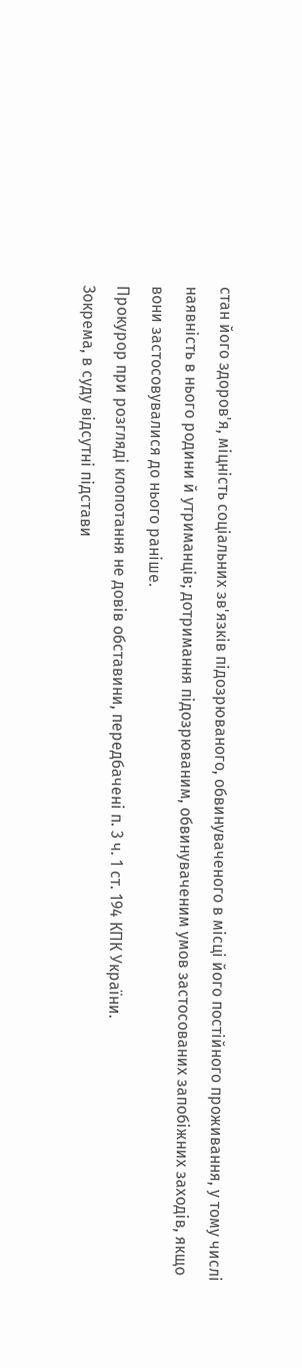стан його здоров'я, міцність соціальних зв'язків підозрюваного, обвинуваченого в місці його постійного проживання, у тому числі наявність в нього родини й утриманців; дотримання підозрюваним, обвинуваченим умов застосованих запобіжних заходів, якщо вони застосовувалися до нього раніше.
Прокурор при розгляді клопотання не довів обставини, передбачені п. 3 ч. 1 ст. 194 КПК України.
Зокрема, в суду відсутні підстави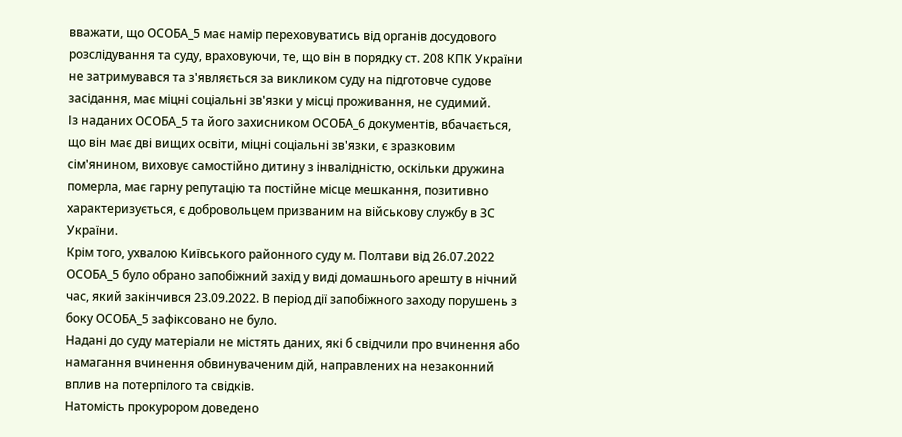вважати, що ОСОБА_5 має намір переховуватись від органів досудового розслідування та суду, враховуючи, те, що він в порядку ст. 208 КПК України не затримувався та з'являється за викликом суду на підготовче судове засідання, має міцні соціальні зв'язки у місці проживання, не судимий.
Із наданих ОСОБА_5 та його захисником ОСОБА_6 документів, вбачається, що він має дві вищих освіти, міцні соціальні зв'язки, є зразковим сім'янином, виховує самостійно дитину з інвалідністю, оскільки дружина померла, має гарну репутацію та постійне місце мешкання, позитивно характеризується, є добровольцем призваним на військову службу в ЗС України.
Крім того, ухвалою Київського районного суду м. Полтави від 26.07.2022 ОСОБА_5 було обрано запобіжний захід у виді домашнього арешту в нічний час, який закінчився 23.09.2022. В період дії запобіжного заходу порушень з боку ОСОБА_5 зафіксовано не було.
Надані до суду матеріали не містять даних, які б свідчили про вчинення або намагання вчинення обвинуваченим дій, направлених на незаконний вплив на потерпілого та свідків.
Натомість прокурором доведено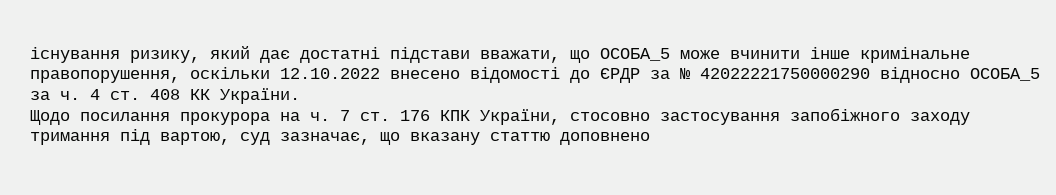існування ризику, який дає достатні підстави вважати, що ОСОБА_5 може вчинити інше кримінальне правопорушення, оскільки 12.10.2022 внесено відомості до ЄРДР за № 42022221750000290 відносно ОСОБА_5 за ч. 4 ст. 408 КК України.
Щодо посилання прокурора на ч. 7 ст. 176 КПК України, стосовно застосування запобіжного заходу тримання під вартою, суд зазначає, що вказану статтю доповнено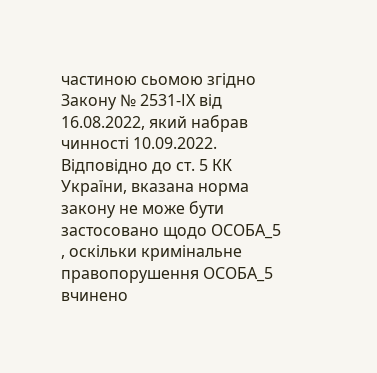частиною сьомою згідно Закону № 2531-ІХ від 16.08.2022, який набрав чинності 10.09.2022. Відповідно до ст. 5 КК України, вказана норма закону не може бути застосовано щодо ОСОБА_5 , оскільки кримінальне правопорушення ОСОБА_5 вчинено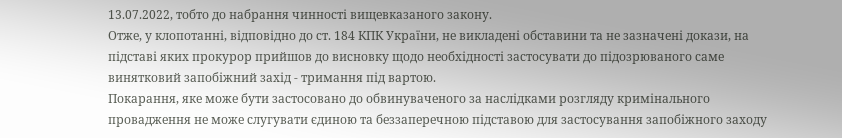13.07.2022, тобто до набрання чинності вищевказаного закону.
Отже, у клопотанні, відповідно до ст. 184 КПК України, не викладені обставини та не зазначені докази, на підставі яких прокурор прийшов до висновку щодо необхідності застосувати до підозрюваного саме винятковий запобіжний захід - тримання під вартою.
Покарання, яке може бути застосовано до обвинуваченого за наслідками розгляду кримінального провадження не може слугувати єдиною та беззаперечною підставою для застосування запобіжного заходу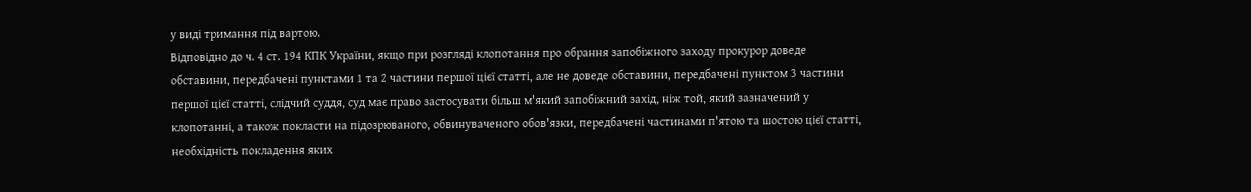у виді тримання під вартою.
Відповідно до ч. 4 ст. 194 КПК України, якщо при розгляді клопотання про обрання запобіжного заходу прокурор доведе обставини, передбачені пунктами 1 та 2 частини першої цієї статті, але не доведе обставини, передбачені пунктом 3 частини першої цієї статті, слідчий суддя, суд має право застосувати більш м'який запобіжний захід, ніж той, який зазначений у клопотанні, а також покласти на підозрюваного, обвинуваченого обов'язки, передбачені частинами п'ятою та шостою цієї статті, необхідність покладення яких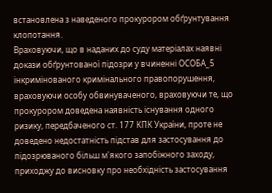встановлена з наведеного прокурором обґрунтування клопотання.
Враховуючи, що в наданих до суду матеріалах наявні докази обґрунтованої підозри у вчиненні ОСОБА_5 інкримінованого кримінального правопорушення, враховуючи особу обвинуваченого, враховуючи те, що прокурором доведена наявність існування одного ризику, передбаченого ст. 177 КПК України, проте не доведено недостатність підстав для застосування до підозрюваного більш м'якого запобіжного заходу, приходжу до висновку про необхідність застосування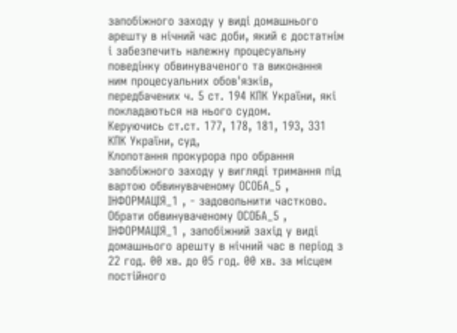запобіжного заходу у виді домашнього арешту в нічний час доби, який є достатнім і забезпечить належну процесуальну поведінку обвинуваченого та виконання ним процесуальних обов'язків, передбачених ч. 5 ст. 194 КПК України, які покладаються на нього судом.
Керуючись ст.ст. 177, 178, 181, 193, 331 КПК України, суд,
Клопотання прокурора про обрання запобіжного заходу у вигляді тримання під вартою обвинуваченому ОСОБА_5 , ІНФОРМАЦІЯ_1 , - задовольнити частково.
Обрати обвинуваченому ОСОБА_5 , ІНФОРМАЦІЯ_1 , запобіжний захід у виді домашнього арешту в нічний час в період з 22 год. 00 хв. до 05 год. 00 хв. за місцем постійного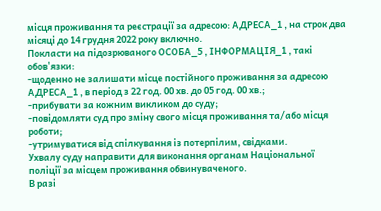місця проживання та реєстрації за адресою: АДРЕСА_1 , на строк два місяці до 14 грудня 2022 року включно.
Покласти на підозрюваного ОСОБА_5 , ІНФОРМАЦІЯ_1 , такі обов'язки:
-щоденно не залишати місце постійного проживання за адресою АДРЕСА_1 , в період з 22 год. 00 хв. до 05 год. 00 хв.;
-прибувати за кожним викликом до суду;
-повідомляти суд про зміну свого місця проживання та/або місця роботи;
-утримуватися від спілкування із потерпілим, свідками.
Ухвалу суду направити для виконання органам Національної поліції за місцем проживання обвинуваченого.
В разі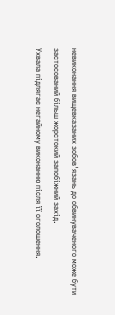невиконання вищевказаних зобов'язань до обвинуваченого може бути застосований більш жорстокий запобіжний захід.
Ухвала підлягає негайному виконанню після її оголошення.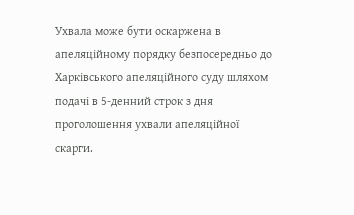Ухвала може бути оскаржена в апеляційному порядку безпосередньо до Харківського апеляційного суду шляхом подачі в 5-денний строк з дня проголошення ухвали апеляційної скарги.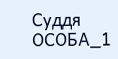Суддя ОСОБА_1